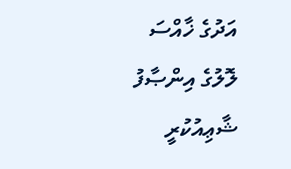އަދުގެ ޚާއްސަ
ލޮލުގެ އިންޞާފު
ޝާޢިއުކުރީ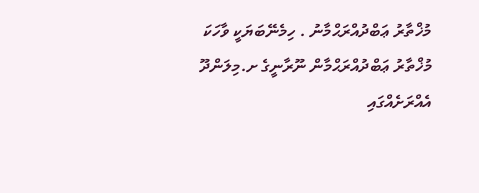މުޚްތާރު ޢަބްދުއްރަޙްމާނު . ހިމެނޭބަޔަކީ ވާހަކަ
މުޚްތާރު ޢަބްދުއްރަޙްމާން ނޫރާނީގެ ށ.މިލަންދޫ
އެއްރަށެއްގައި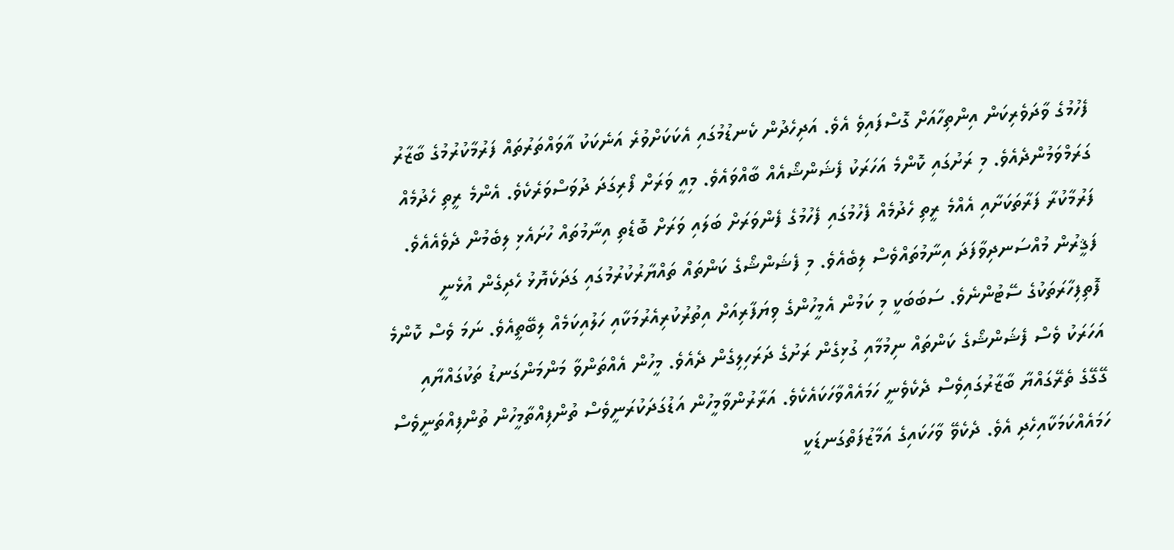ފެހުމުގެ ވާދަވެރިކަން އިންތިހާއަށް ގޮސްފައިވެ އެވެ. އަދިހެދުން ކެނޑުމުގައި އެކަކަށްވުރެ އަނެކަކު އާވައްތަރުތައް ފަރުމާކުރުމުގެ ބާޒާރު ގަރަމްވަމުންދެއެވެ. މި ރަށުގައި ކޮންމެ އަހަރަކު ފެޝަންޝޯއެއް ބާއްވައެވެ. މިއީ ވަރަށް ފޯރިގަދަ ދުވަސްވަރެކެވެ. އެންމެ ރީތި ހެދުމެއް ފަރުމާކުރާ ފަރާތަކަށާއި އެއްމެ ރީތި ހެދުމެއް ފެހުމުގައި ފެހުމުގެ ފެންވަރަށް ބަލައި ވަރަށް ބޮޑެތި އިނާމުތައް ހުށައެޅި ލިބެމުން ދެވެއެއެވެ. ފަޤީރުން މުއްސަނދިވާފަދަ އިނާމުތައްވެސް ލިބެއެވެ. މި ފެޝަންޝޯގެ ކަންތައް ތައްޔާރުކުރުމުގައި ގަދަކެޔޮޅު ހެދިގެން އުޅެނީ ފޮތިފިހާރަތަކުގެ ސޭޓުންނެވެ. ސަބަބަކީ މި ކަމުން އެމީހުންގެ ވިޔަފާރިއަށް އިތުރުކުރިއެރުމަކާއި ހަލުއިކަމެއް ލިބޭތީއެވެ. ނަމަ ވެސް ކޮންމެ އަހަރަކު ވެސް ފެޝަންޝޯގެ ކަންތައް ނިމުމާއި ގުޅިގެން ރަށުގެ ދަރަހިލިގެން ދެއެވެ. މީހުން އެއްތަންވާ މަންމަންގަނޑު ތަކުގައްޔާއި ގޭގޭގެ ތެރޭގައްޔާ ބާޒާރުގައިވެސް ދެކެވެނީ ހަމައެއްވާހަކައެކެވެ. އަރާރުންވާމީހުން އަޑުގަދަކުރަނީވެސް ތުންފިއްތާމީހުން ތުންފިއްތަނީވެސް ހަމައެއްކަމަކާއިހެދި އެވެ. ދެކެވޭ ވާހަކައިގެ އަމާޒުފަތްގަނޑަކީ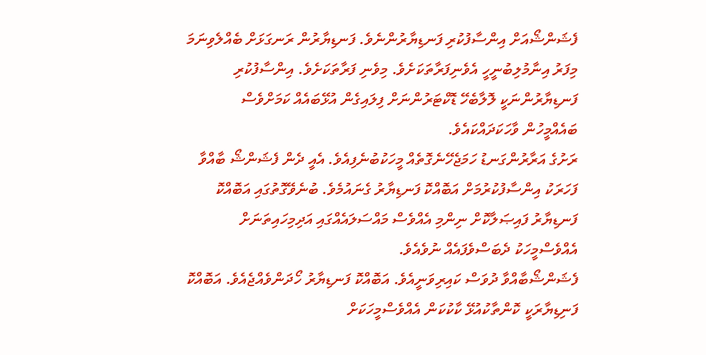ފެޝަންޝޯއަށް އިންސާފުކުރި ފަނޑިޔާރުންނެވެ. ފަނޑިޔާރުން ރަނގަޅަށް ބެއްލެވިނަމަ މިފަރު އިނާމުލިބުނީހީ އެވެނިފަރާތަކަށެވެ. މިވެނި ފަރާތަކަށެވެ. އިންސާފުކުރި ފަނޑިޔާރުންނަކީ ލޮލާބެހޭ ޑޮކްޓަރުންނަށް ފިލައިގެން އުޅޭބައެއް ކަމަށްވެސް ބައެއްމީހުން ވާހަކަދައްކައެވެ.
ރަށުގެ އަރާރުންގަނޑު ހަމަޖެހޭނެގޮތެއް މީހަކުބުނެފިއެވެ. އެއީ ދެން ފެޝަންޝޯ ބާއްވާ ފަހަރަކު އިންސާފުކުރުމަށް އަބޮއްކޮ ފަނޑިޔާރު ގެނައުމެވެ. ބުނެވޭގޮތުގައި އަބޮއްކޮ ފަނޑިޔާރު ފައިޞަލާކޮށް ނިންމި އެއްވެސް މައްސަލައެއްގައި އަދިމިހައިތަނަށް އެއްވެސްމީހަކު ދެބަސްވެފައެއް ނުވެއެވެ.
ފެޝަންޝޯބާއްވާ ދުވަސް ކައިރިވަނީއެވެ. އަބޮއްކޮ ފަނޑިޔާރު ހޯދަންވެއްޖެއެވެ. އަބޮއްކޮ ފަނިޑިޔާރަކީ ކޮންތާކުއުޅޭ ކާކުކަން އެއްވެސްމީހަކަށް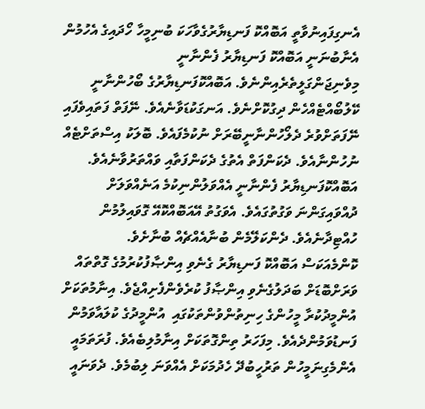އެނގިފައިނުވާތީ އަބޮއްކޮ ފަނޑިޔާރުގެވާހަކަ ބުނިމީހާ ހޯދައިގެ އެހުމުން އެނާބުނަނީ އަބޮއްކޮ ފަނޑިޔާރު ފެންނާނީ މިވެނިޖަންގަލީތެރެއިންނެވެ. އަބޮއްކޮފަނޑިޔާރުގެ ބޯހުންނާނީ ކޭލުބޯއްޓެއްހެން ދިގުކޮށްނެވެ. އަނގަކުޑަވާނެއެވެ. ނޭފަތް ފަތައިވެފައި ނޭފަތަށްވުރެ ދެލޯހުންނާނީބޭރަށް ނުކުމެފައެވެ. ބޮލަކު އިސްތަށްޓެއް ނުހުންނާއެވެ. ދެކަންފަތް އެތުގެ ދެކަންފަތާއި ވައްތަރުވާނެއެވެ. އަބޮއްކޮފަނޑިޔާރު ފެންނާނީ އެއްވަލުންނިކުމެ އަނެއްވަލަށް ދުއްވައިގަންނަ ވަގުތުގައެވެ. އެވަގުތު އޭއަބޮއްކޮއޭ ގޮވައިލުމުން ހުއްޓިދާނެއެވެ. ދެންކަލޭމެން ބުނާއެއްޗެއް ބުނާށެވެ.
ކޮންމެއަކަސް އަބޮއްކޮ ފަނޑިޔާރު ގެނެވި އިންޞާފުކުރުމުގެ ގޮތްތައް ވަރަށްބޮޑަށް ބަދަލުގެނެވި އިންޞާފު ކުރެވެންފެށިއްޖެވެ. އިނާމުތަކަށް އުންމީދުކުރާ މީހުންގެ ހިނިތުންވުންތަކުގައި  އުންމީދުގެ ކުލައާވަމުން ފަނޑުވަމުންދެއެވެ. މިފަހަރު ތިންގޮތަކަށް އިނާމުލިބެއެވެ. ފުރަތަމައީ  އެންމެގިނަމީހުން ތަރުހީބުދޭ ހެދުމަކަށް އެއްވަނަ ލިބުމެވެ. ދެވަނައީ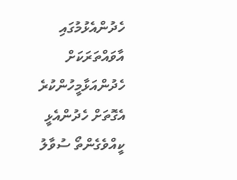ހެދުންއެޅުމުގައި އާވައްތަރަކަށް ހެދުންއަޅާމީހުންކުރެ އެގޮތަށް ހެދުންއެޅީ ކީއްވެގެންތޯ ސުވާލު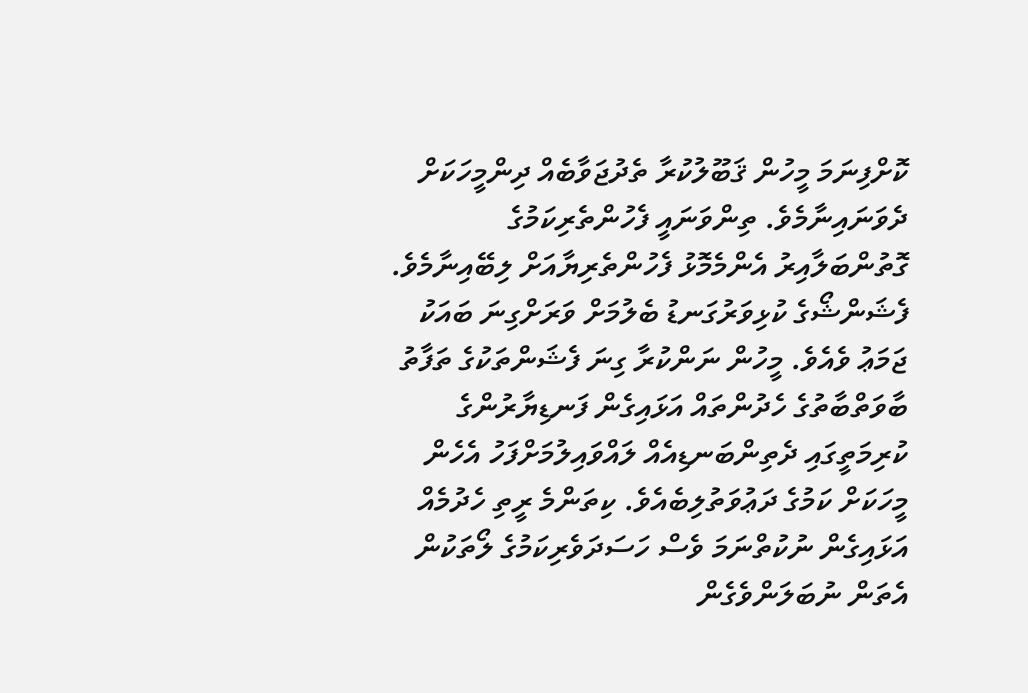ކޮށްފިނަމަ މީހުން ޤަބޫލުކުރާ ތެދުޖަވާބެއް ދިންމީހަކަށް ދެވަނައިނާމެވެ. ތިންވަނައީ ފެހުންތެރިކަމުގެ ގޮތުންބަލާއިރު އެންމެމޮޅު ފެހުންތެރިޔާއަށް ލިބޭއިނާމެވެ. ފެޝަންޝޯގެ ކުޅިވަރުގަނޑު ބެލުމަށް ވަރަށްގިނަ ބައަކު ޖަމަޢު ވެއެވެ. މީހުން ނަންކުރާ ގިނަ ފެޝަންތަކުގެ ތަފާތު ބާވަތްބާތުގެ ހެދުންތައް އަޅައިގެން ފަނޑިޔާރުންގެ ކުރިމަތީގައި ދެތިންބަނޑިއެއް ލައްވައިލުމަށްފަހު އެހެން މީހަކަށް ކަމުގެ ދަޢުވަތުލިބެއެވެ. ކިތަންމެ ރީތި ހެދުމެއް އަޅައިގެން ނުކުތްނަމަ ވެސް ހަސަދަވެރިކަމުގެ ލޯތަކުން އެތަން ނުބަލަންވެގެން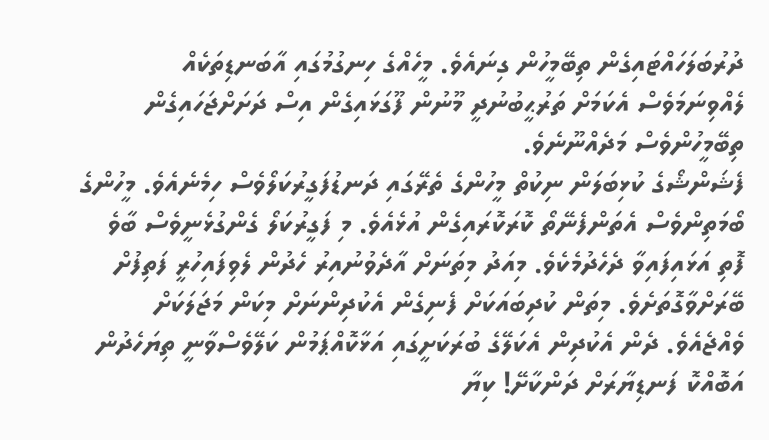ދުރުބަލަހައްޓައިގެން ތިބޭމީހުން ގިނައެވެ. މީހެއްގެ ހިނގުމުގައި އާބަނޑިތަކެއް ލެއްވިނަމަވެސް އެކަމަށް ތަރުޙީބުނުދީ މޫނުން ފޫގަޅައިގެން އިސް ދަށަށްޖަހައިގެން ތިބޭމީހުންވެސް މަދެއްނޫނެވެ.
ފެޝަންޝޯގެ ކުޅިބަލަން ނިކުތް މީހުންގެ ތެރޭގައި ދަނޑުފަގީރުކަލޯވެސް ހިމެނެއެވެ. މީހުންގެ ބޯމަތިންވެސް އެތަންފެނޭތޯ ކޮރަކޮރައިގެން އުޅެއެވެ. މި ފަގީރުކަލޯ ގެންގުޅެނީވެސް ބާވެ ފޮތި އަޅައިފައިވާ ދެހެދުމެކެވެ. މިއަދު މިތަނަށް އާދެވުނުއިރު ހެދުން ލެވިފައިހުރީ ފަތިފުށް ބޭރަށްވާގޮތަށެވެ. މިތަން ކުދިބައަކަށް ފެނިގެން އެކުދިންނަށް މިކަން މަޖަލަކަށް ވެއްޖެއެވެ. ދެން އެކުދިން އެކަލޭގެ ބުރަކަށީގައި އަޅާކޮއްޕަމުން ކަލޭވެސްވާނީ ތިޔަހެދުން އަބޮއްކޮ ފަނޑިޔާރަށް ދަންކާށޭ! ކިޔާ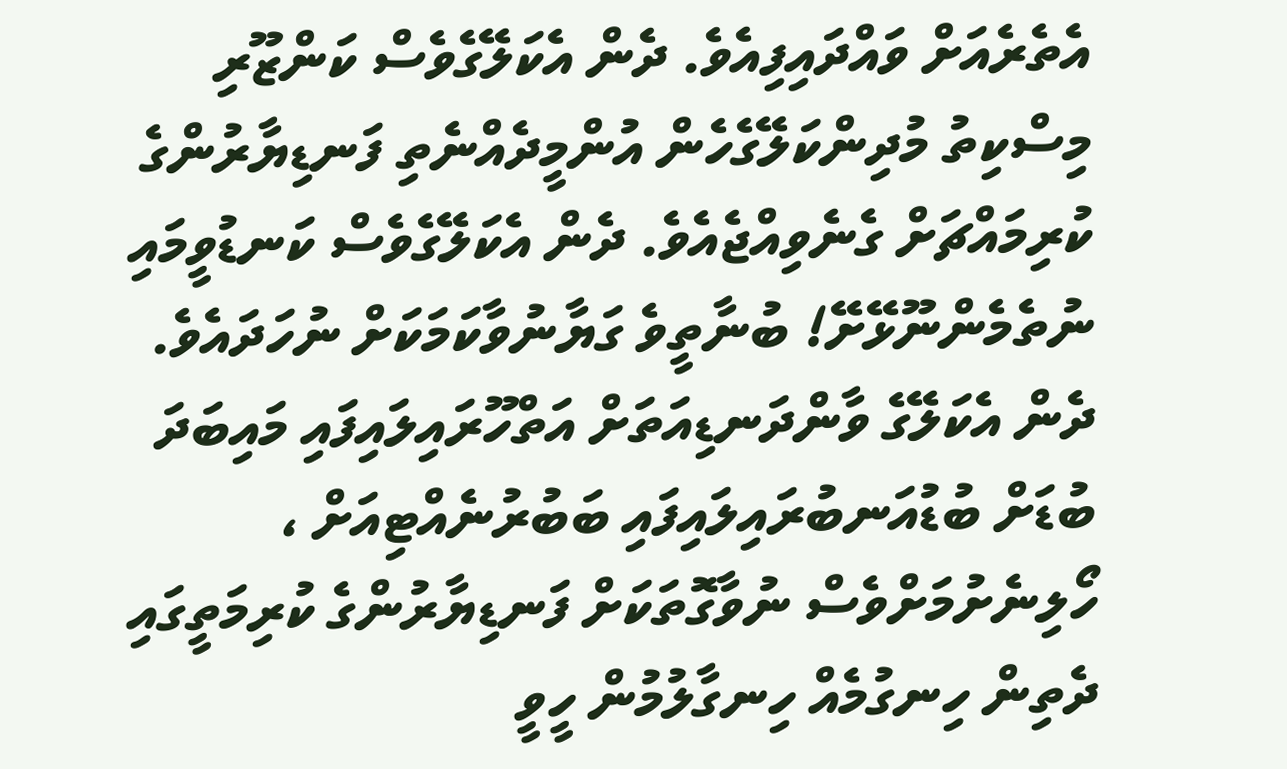އެތެރެއަށް ވައްދައިފިއެވެ. ދެން އެކަލޭގެވެސް ކަންޒޫރި މިސްކިތު މުދިންކަލޭގެހެން އުންމީދެއްނެތި ފަނޑިޔާރުންގެ ކުރިމައްޗަށް ގެނެވިއްޖެއެވެ. ދެން އެކަލޭގެވެސް ކަނޑުވީމައި ނުތެމެންނޫޅޭށޭ! ބުނާތީވެ ގަޔާނުވާކަމަކަށް ނުހަދައެވެ. ދެން އެކަލޭގެ ވާންދަނޑިއަތަށް އަތްހޫރައިލައިފައި މައިބަދަ ބުޑަށް ބުޑުއަނބުރައިލައިފައި ބަބުރުނެއްޓިއަށް ، ހޯލިނެށުމަށްވެސް ނުވާގޮތަކަށް ފަނޑިޔާރުންގެ ކުރިމަތީގައި ދެތިން ހިނގުމެއް ހިނގާލުމުން ހީވީ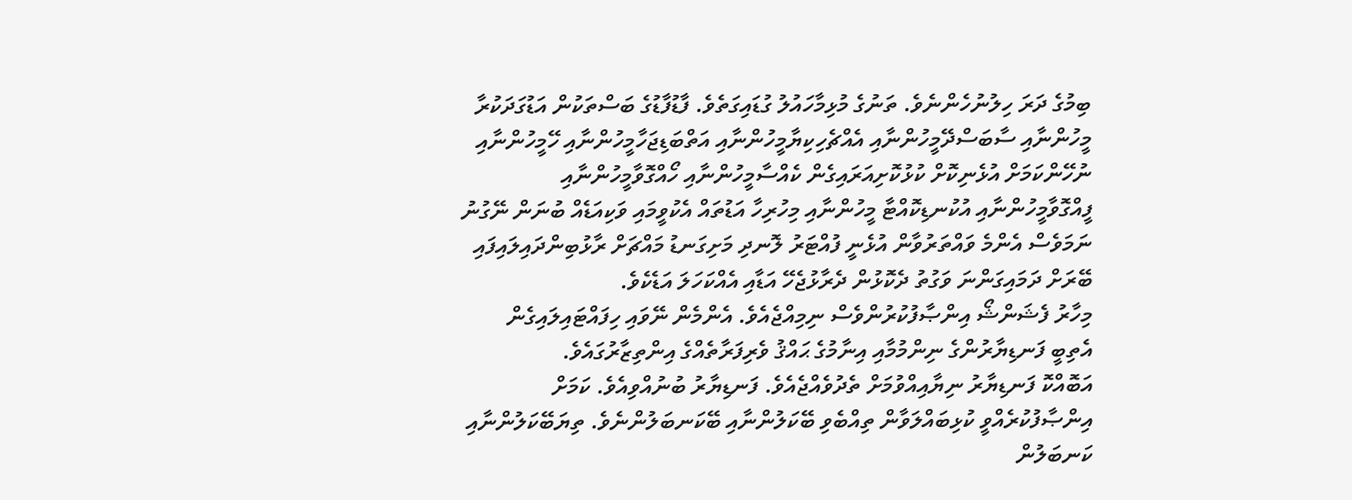ބިމުގެ ދަރަ ހިލުނުހެންނެވެ. ތަނުގެ މުޅިމާހައުލު ގުޑައިގަތެވެ. ފާޑުފާޑުގެ ބަސްތަކުން އަޑުގަދަކުރާ މީހުންނާއި ސާބަސްދޭމީހުންނާއި އެއްޗެހިކިޔާމީހުންނާއި އަތްބަޑިޖަހާމީހުންނާއި ހޭމީހުންނާއި ނުހޭންކަމަށް އުޅެނިކޮށް ކުޅުކޮށިއަރައިގެން ކެއްސާމީހުންނާއި ހޯއްގޮވާމީހުންނާއި ފީއްގޮވާމީހުންނާއި އުކުނޑިކޮއްޓާ މީހުންނާއި މިހުރިހާ އަޑުތައް އެކުވީމައި ވަކިއަޑެއް ބުނަން ނޭގުނު ނަމަވެސް އެންމެ ވައްތަރުވާން އުޅެނީ ފުއްޓަރު ލޮނދި މަށިގަނޑު މައްޗަށް ރާޅުބިންދައިލައިފައި ބޭރަށް ދަމައިގަންނަ ވަގުތު ދެކޮޅުން ދެރާޅުޖެހޭ އަޑާއި އެއްކަހަލަ އަޑެކެވެ.
މިހާރު ފެޝަންޝޯ އިންޞާފުކުރުންވެސް ނިމިއްޖެއެވެ. އެންމެން ނޭވައި ހިފައްޓައިލައިގެން އެތިބީ ފަނޑިޔާރުންގެ ނިންމުމާއި އިނާމުގެ ޙައްޤު ވެރިފަރާތެއްގެ އިންތިޒާރުގައެވެ.
އަބޮއްކޮ ފަނޑިޔާރު ނިޔާއިއްވުމަށް ތެދުވެއްޖެއެވެ. ފަނޑިޔާރު ބުނުއްވިއެވެ. ކަމަށް އިންޞާފުކުރެއްވީ ކުޅިބައްލަވާން ތިއްބެވި ބޭކަލުންނާއި ބޭކަނބަލުންނެވެ. ތިޔަބޭކަލުންނާއި ކަނބަލުން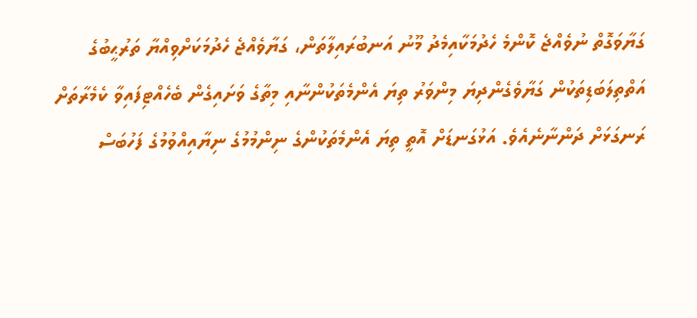ގަޔާވަގޮތް ނުވެއްޖެ ކޮންމެ ހެދުމަކާއިމެދު މޫނު އަނބުރައިލާތަން، ގަޔާވެއްޖެ ހެދުމަކަށްވިއްޔާ ތަރުޙީބުގެ އަތްތިލަބަޑިތަކުން ގަޔާވެގެންދިޔަ މިންވަރު ތިޔަ އެންމެތަކުންނާއި މިތާގެ ވަށައިގެން ބެހެއްޓިފައިވާ ކެމެރާތަށް ރަނގަޅަށް ދަންނާނެއެވެ. އަޅުގަނޑަށް އޮތީ ތިޔަ އެންމެތަކުންގެ ނިންމުމުގެ ނިޔާއިއްވުމުގެ ފަހުބަސް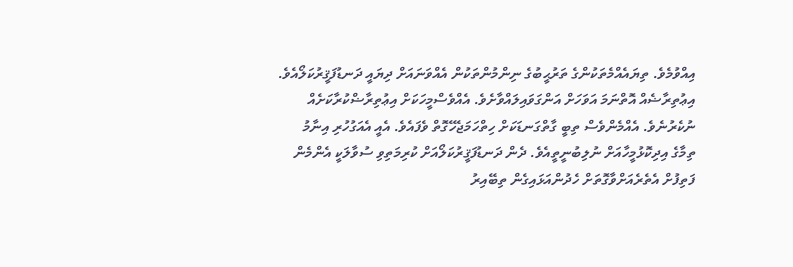އިއްވުމެވެ. ތިޔައެއްމެތަކުންގެ ތަރުޙީބުގެ ނިންމުންތަކުން އެއްވަނައަށް ދިޔައީ ދަނޑުފަޤީރުކަލޯއެވެ. އިޢުތިރާޟެއް އޮތްނަމަ އަވަހަށް އަންގަވައިލައްވާށެވެ. އެއްވެސްމީހަކަށް އިޢުތިރާޟްކުރާކަށެއް ނުކެރުނެވެ. އެއްމެންވެސް ތިބީ ގާތްގަނޑަކަށް ހިތްހަމަޖެހޭގޮތް ވެފައެވެ. އެއީ އެއަގުހުރި އިނާމު ތިމާގެ އިދިކޮޅުމީހާއަށް ނުލިބުނީތީއެވެ. ދެން ދަނޑުފަޤީރުކަލޯއަށް ކުރިމަތިވި ސުވާލަކީ އެންމެން ފަތިފުށް އެތެރެއަށްވާގޮތަށް ހެދުންއަޅައިގެން ތިބޭއިރު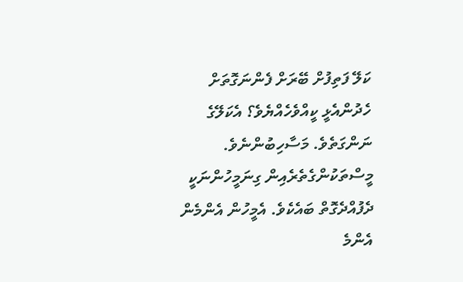ކަލޭ ފަތިފުށް ބޭރަށް ފެންނަގޮތަށް ހެދުންއެޅީ ކީއްވެހެއްޔެވެ؟ އެކަލޭގެ ނަންގަތެވެ. މަސާހިބުންނެވެ. މީސްތަކުންގެތެރެއިން ގިނަމީހުންނަކީ ދެފުއްދެގޮތް ބައެކެވެ. އެމީހުން އެންމެން އެންމެ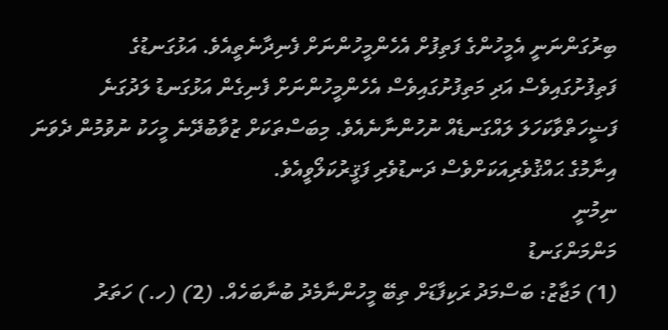ބިރުގަންނަނީ އެމީހުންގެ ފަތިފުށް އެހެންމީހުންނަށް ފެނިދާނެތީއެވެ. އަޅުގަނޑުގެ ފަތިފުށުގައިވެސް އަދި މަތިފުށުގައިވެސް އެހެންމީހުންނަށް ފެނިގެން އަޅުގަނޑު ލަދުގަނެ ފަޟީހަތްވާކަހަލަ ލައްގަނޑެއް ނުހުންނާނެއެވެ. މިބަސްތަކަށް ޒުވާބުދޭނެ މީހަކު ނުވުމުން ދެވަނަ އިނާމުގެ ޙައްޤުވެރިއަކަށްވެސް ދަނޑުވެރި ފަޤީރުކަލޯވީއެވެ.
ނިމުނީ
މަންމަންގަނޑު
(1) މަޖާޒު: ބަސްމަދު ރަކިފާޑަށް ތިބޭ މީހުންނާމެދު ބުނާބަހެއް. (2) (ހ.) ހަތަރު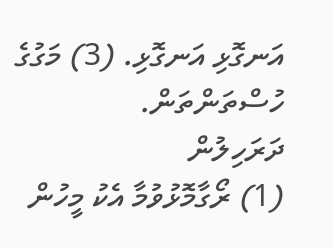އަނގޮޅި އަނގޮޅި. (3) މަގުގެ ހުސްތަންތަން.
ދަރަހިލުން
(1) ރޯގާމޮޅުވުމާ އެކު މީހުން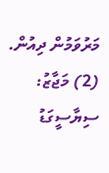މަރުވަމުން ދިއުން. (2) މަޖާޒު: ސިޔާސީގަޑު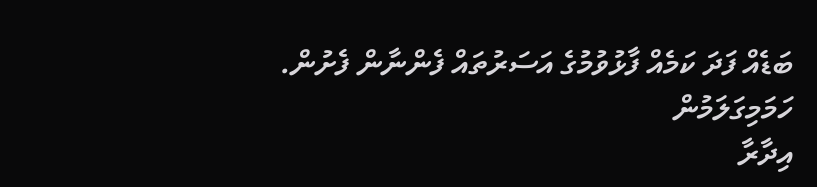ބަޑެއް ފަދަ ކަމެއް ފާޅުވުމުގެ އަސަރުތައް ފެންނާން ފެށުން.
ހަމަމިގަލަމުން
އިދާރާ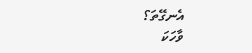އެނގޭތަ؟
ވާހަކަ